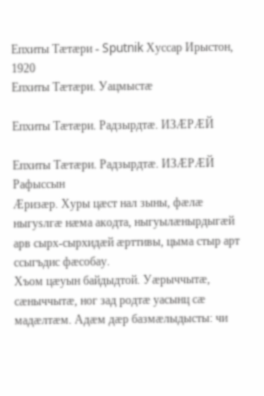Епхиты Тæтæри - Sputnik Хуссар Ирыстон, 1920
Епхиты Тæтæри. Уацмыстæ

Епхиты Тæтæри. Радзырдтæ. ИЗÆРÆЙ

Епхиты Тæтæри. Радзырдтæ. ИЗÆРÆЙ
Рафыссын
Æризæр. Хуры цæст нал зыны, фæлæ ныгуsлгæ нæма акодта, ныгуылæнырдыгæй арв сырх-сырхидæй æрттивы, цыма стыр арт ссыгъдис фæсобау.
Хъом цæуын байдыдтой. Уæрыччытæ, сæныччытæ, ног зад родтæ уасынц сæ мадæлтæм. Адæм дæр базмæлыдысты: чи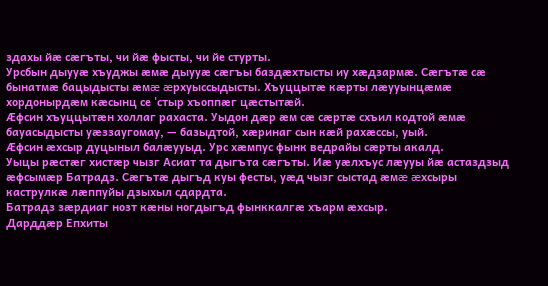здахы йæ сæгъты, чи йæ фысты, чи йе стурты.
Урсбын дыууæ хъуджы æмæ дыууæ сæгъы баздæхтысты иу хæдзармæ. Сæгътæ сæ бынатмæ бацыдысты æмæ æрхуыссыдысты. Хъуццытæ кæрты лæууынцæмæ хордонырдæм кæсынц се 'стыр хъоппæг цæстытæй.
Æфсин хъуццытæн холлаг рахаста. Уыдон дæр æм сæ сæртæ схъил кодтой æмæ бауасыдысты уæззаугомау, — базыдтой, хæринаг сын кæй рахæссы, уый.
Æфсин æхсыр дуцыныл балæууыд. Урс хæмпус фынк ведрайы сæрты акалд.
Уыцы рæстæг хистæр чызг Асиат та дыгъта сæгъты. Иæ уæлхъус лæууы йæ астаздзыд æфсымæр Батрадз. Сæгътæ дыгъд куы фесты, уæд чызг сыстад æмæ æхсыры каструлкæ лæппуйы дзыхыл сдардта.
Батрадз зæрдиаг нозт кæны ногдыгъд фынккалгæ хъарм æхсыр.
Дарддæр Епхиты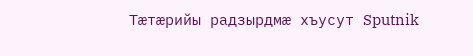Тæтæрийы радзырдмæ хъусут Sputnik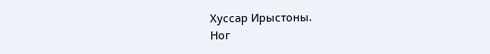Хуссар Ирыстоны.
Ног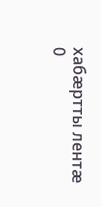хабӕртты лентӕ
0